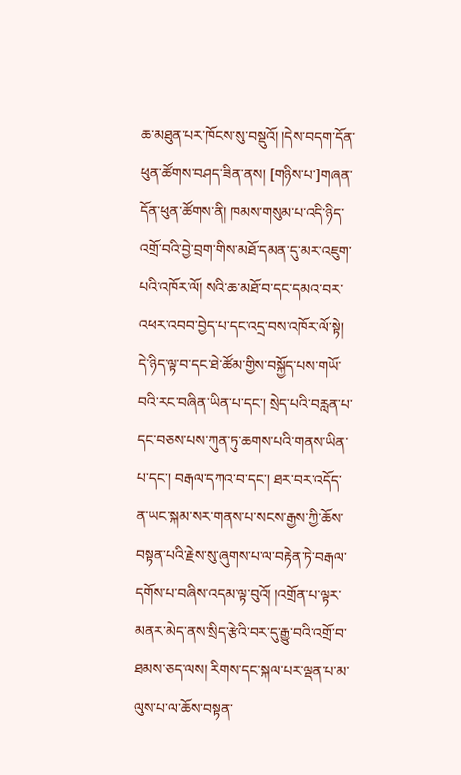ཆ་མཐུན་པར་ཁོངས་སུ་བསྡུའོ། །དེས་བདག་དོན་ཕུན་ཚོགས་བཤད་ཟིན་ནས། [གཉིས་པ་]གཞན་དོན་ཕུན་ཚོགས་ནི། ཁམས་གསུམ་པ་འདི་ཉིད་འགྲོ་བའི་བྱེ་བྲག་གིས་མཐོ་དམན་དུ་མར་འཇུག་པའི་འཁོར་ལོ། སའི་ཆ་མཐོ་བ་དང་དམའ་བར་འཕར་འབབ་བྱེད་པ་དང་འདྲ་བས་འཁོར་ལོ་སྟེ། དེ་ཉིད་ལྟ་བ་དང་ཐེ་ཚོམ་གྱིས་བསྐྱོད་པས་གཡོ་བའི་རང་བཞིན་ཡིན་པ་དང་། སྲེད་པའི་བརླན་པ་དང་བཅས་པས་ཀུན་ཏུ་ཆགས་པའི་གནས་ཡིན་པ་དང་། བརྒལ་དཀའ་བ་དང་། ཐར་བར་འདོད་ན་ཡང་སྐམ་སར་གནས་པ་སངས་རྒྱས་ཀྱི་ཆོས་བསྟན་པའི་རྗེས་སུ་ཞུགས་པ་ལ་བརྟེན་ཏེ་བརྒལ་དགོས་པ་བཞིས་འདམ་ལྟ་བུའོ། །འགྲོན་པ་ལྟར་མནར་མེད་ནས་སྲིད་རྩེའི་བར་དུ་རྒྱུ་བའི་འགྲོ་བ་ཐམས་ཅད་ལས། རིགས་དང་སྐལ་པར་ལྡན་པ་མ་ལུས་པ་ལ་ཆོས་བསྟན་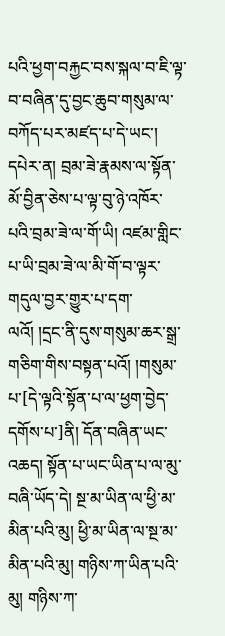པའི་ཕྱག་བརྐྱང་བས་སྐལ་བ་ཇི་ལྟ་བ་བཞིན་དུ་བྱང་ཆུབ་གསུམ་ལ་བཀོད་པར་མཛད་པ་དེ་ཡང་། དཔེར་ན། བྲམ་ཟེ་རྣམས་ལ་སྟོན་མོ་བྱིན་ཅེས་པ་ལྟ་བུ་ཉེ་འཁོར་པའི་བྲམ་ཟེ་ལ་གོ་ཡི། འཛམ་གླིང་པ་ཡི་བྲམ་ཟེ་ལ་མི་གོ་བ་ལྟར་གདུལ་བྱར་གྱུར་པ་དག་ལའོ། །དྲང་ནི་དུས་གསུམ་ཆར་སྒྲ་གཅིག་གིས་བསྟན་པའོ། །གསུམ་པ་[དེ་ལྟའི་སྟོན་པ་ལ་ཕྱག་བྱེད་དགོས་པ་]ནི། དོན་བཞིན་ཡང་འཆད། སྟོན་པ་ཡང་ཡིན་པ་ལ་མུ་བཞི་ཡོད་དེ། སྔ་མ་ཡིན་ལ་ཕྱི་མ་མིན་པའི་མུ། ཕྱི་མ་ཡིན་ལ་སྔ་མ་མིན་པའི་མུ། གཉིས་ཀ་ཡིན་པའི་མུ། གཉིས་ཀ་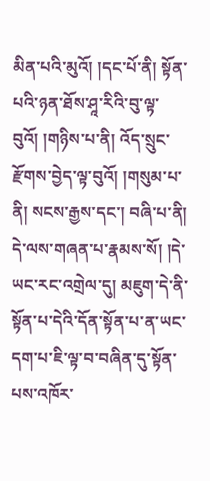མིན་པའི་མུའོ། །དང་པོ་ནི། སྟོན་པའི་ཉན་ཐོས་ཤཱ་རིའི་བུ་ལྟ་བུའོ། །གཉིས་པ་ནི། འོད་སྲུང་རྫོགས་བྱེད་ལྟ་བུའོ། །གསུམ་པ་ནི། སངས་རྒྱས་དང་། བཞི་པ་ནི། དེ་ལས་གཞན་པ་རྣམས་སོ། །དེ་ཡང་རང་འགྲེལ་དུ། མཇུག་དེ་ནི་སྟོན་པ་དེའི་དོན་སྟོན་པ་ན་ཡང་དག་པ་ཇི་ལྟ་བ་བཞིན་དུ་སྟོན་པས་འཁོར་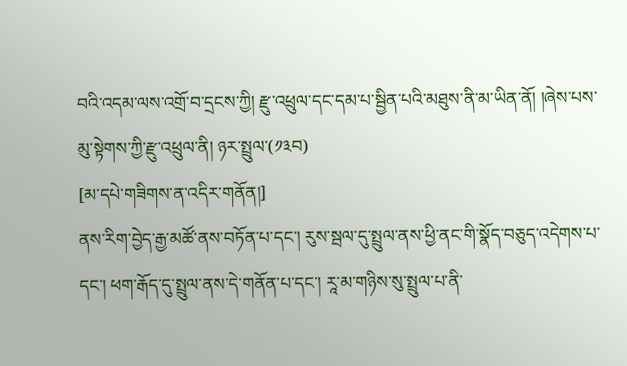བའི་འདམ་ལས་འགྲོ་བ་དྲངས་ཀྱི། རྫུ་འཕྲུལ་དང་དམ་པ་སྦྱིན་པའི་མཐུས་ནི་མ་ཡིན་ནོ། །ཞེས་པས་མུ་སྟེགས་ཀྱི་རྫུ་འཕྲུལ་ནི། ཉར་སྤྲུལ་(༡༣བ)
[མ་དཔེ་གཟིགས་ན་འདིར་གནོན།]
ནས་རིག་བྱེད་རྒྱ་མཚོ་ནས་བཏོན་པ་དང་། རུས་སྦལ་དུ་སྤྲུལ་ནས་ཕྱི་ནང་གི་སྣོད་བཅུད་འདེགས་པ་དང་། ཕག་རྒོད་དུ་སྤྲུལ་ནས་དེ་གནོན་པ་དང་། རཱ་མ་གཉིས་སུ་སྤྲུལ་པ་ནི་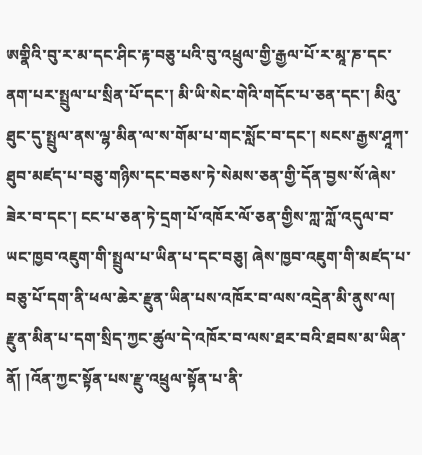ཨགྣིའི་བུ་ར་མ་དང་ཤིང་རྟ་བཅུ་པའི་བུ་འཕྲུལ་གྱི་རྒྱལ་པོ་ར་མཱ་ཎ་དང་ནག་པར་སྤྲུལ་པ་སྲིན་པོ་དང་། མི་ཡི་སེང་གེའི་གདོང་པ་ཅན་དང་། མིའུ་ཐུང་དུ་སྤྲུལ་ནས་ལྷ་མིན་ལ་ས་གོམ་པ་གང་སློང་བ་དང་། སངས་རྒྱས་ཤཱཀ་ཐུབ་མཛད་པ་བཅུ་གཉིས་དང་བཅས་ཏེ་སེམས་ཅན་གྱི་དོན་བྱས་སོ་ཞེས་ཟེར་བ་དང་། ངང་པ་ཅན་ཏེ་དྲག་པོ་འཁོར་ལོ་ཅན་གྱིས་ཀླ་ཀློ་འདུལ་བ་ཡང་ཁྱབ་འཇུག་གི་སྤྲུལ་པ་ཡིན་པ་དང་བཅུ། ཞེས་ཁྱབ་འཇུག་གི་མཛད་པ་བཅུ་པོ་དག་ནི་ཕལ་ཆེར་རྫུན་ཡིན་པས་འཁོར་བ་ལས་འདྲེན་མི་ནུས་ལ། རྫུན་མིན་པ་དག་སྲིད་ཀྱང་ཚུལ་དེ་འཁོར་བ་ལས་ཐར་བའི་ཐབས་མ་ཡིན་ནོ། །འོན་ཀྱང་སྟོན་པས་རྫུ་འཕྲུལ་སྟོན་པ་ནི་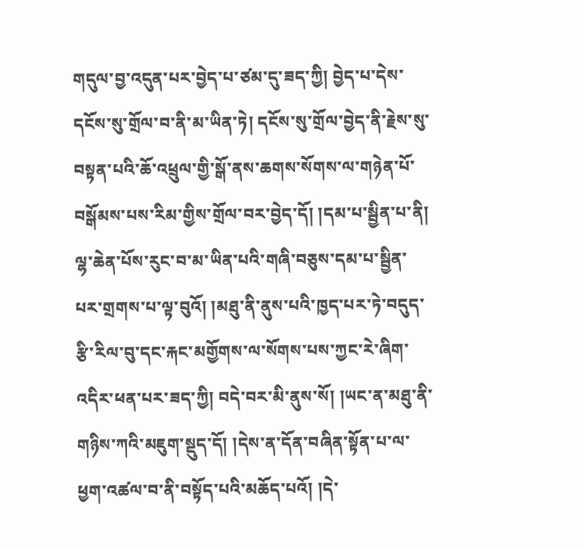གདུལ་བྱ་འདུན་པར་བྱེད་པ་ཙམ་དུ་ཟད་ཀྱི། བྱེད་པ་དེས་དངོས་སུ་གྲོལ་བ་ནི་མ་ཡིན་ཏེ། དངོས་སུ་གྲོལ་བྱེད་ནི་རྗེས་སུ་བསྟན་པའི་ཆོ་འཕྲུལ་གྱི་སྒོ་ནས་ཆགས་སོགས་ལ་གཉེན་པོ་བསྒོམས་པས་རིམ་གྱིས་གྲོལ་བར་བྱེད་དོ། །དམ་པ་སྦྱིན་པ་ནི། ལྷ་ཆེན་པོས་རུང་བ་མ་ཡིན་པའི་གཞི་བཅུས་དམ་པ་སྦྱིན་པར་གྲགས་པ་ལྟ་བུའོ། །མཐུ་ནི་ནུས་པའི་ཁྱད་པར་ཏེ་བདུད་རྩི་རིལ་བུ་དང་རྐང་མགྱོགས་ལ་སོགས་པས་ཀྱང་རེ་ཞིག་འདིར་ཕན་པར་ཟད་ཀྱི། བདེ་བར་མི་ནུས་སོ། །ཡང་ན་མཐུ་ནི་གཉིས་ཀའི་མཇུག་སྡུད་དོ། །དེས་ན་དོན་བཞིན་སྟོན་པ་ལ་ཕྱག་འཚལ་བ་ནི་བསྟོད་པའི་མཆོད་པའོ། །དེ་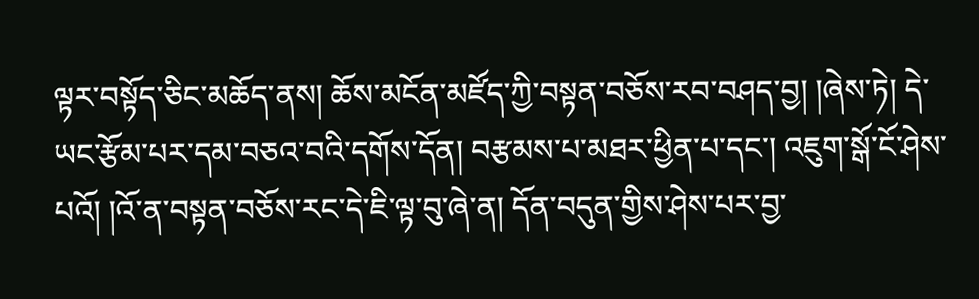ལྟར་བསྟོད་ཅིང་མཆོད་ནས། ཆོས་མངོན་མཛོད་ཀྱི་བསྟན་བཅོས་རབ་བཤད་བྱ། །ཞེས་ཏེ། དེ་ཡང་རྩོམ་པར་དམ་བཅའ་བའི་དགོས་དོན། བརྩམས་པ་མཐར་ཕྱིན་པ་དང་། འཇུག་སྒོ་ངོ་ཤེས་པའོ། །འོ་ན་བསྟན་བཅོས་རང་དེ་ཇི་ལྟ་བུ་ཞེ་ན། དོན་བདུན་གྱིས་ཤེས་པར་བྱ་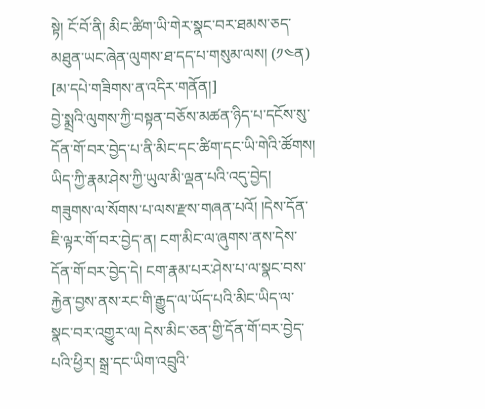སྟེ། ངོ་བོ་ནི། མིང་ཚིག་ཡི་གེར་སྣང་བར་ཐམས་ཅད་མཐུན་ཡང་ཞེན་ལུགས་ཐ་དད་པ་གསུམ་ལས། (༡༤ན)
[མ་དཔེ་གཟིགས་ན་འདིར་གནོན།]
བྱེ་སྨྲའི་ལུགས་ཀྱི་བསྟན་བཅོས་མཚན་ཉིད་པ་དངོས་སུ་དོན་གོ་བར་བྱེད་པ་ནི་མིང་དང་ཚིག་དང་ཡི་གེའི་ཚོགས། ཡིད་ཀྱི་རྣམ་ཤེས་ཀྱི་ཡུལ་མི་ལྡན་པའི་འདུ་བྱེད། གཟུགས་ལ་སོགས་པ་ལས་རྫས་གཞན་པའོ། །དེས་དོན་ཇི་ལྟར་གོ་བར་བྱེད་ན། ངག་མིང་ལ་ཞུགས་ནས་དེས་དོན་གོ་བར་བྱེད་དེ། ངག་རྣམ་པར་ཤེས་པ་ལ་སྣང་བས་རྐྱེན་བྱས་ནས་རང་གི་རྒྱུད་ལ་ཡོད་པའི་མིང་ཡིད་ལ་སྣང་བར་འགྱུར་ལ། དེས་མིང་ཅན་གྱི་དོན་གོ་བར་བྱེད་པའི་ཕྱིར། སྒྲ་དང་ཡིག་འབྲུའི་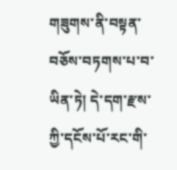གཟུགས་ནི་བསྟན་བཅོས་བཏགས་པ་བ་ཡིན་ཏེ། དེ་དག་རྫས་ཀྱི་དངོས་པོ་རང་གི་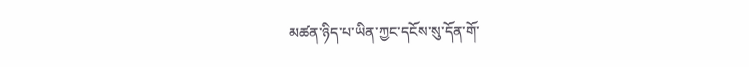མཚན་ཉིད་པ་ཡིན་ཀྱང་དངོས་སུ་དོན་གོ་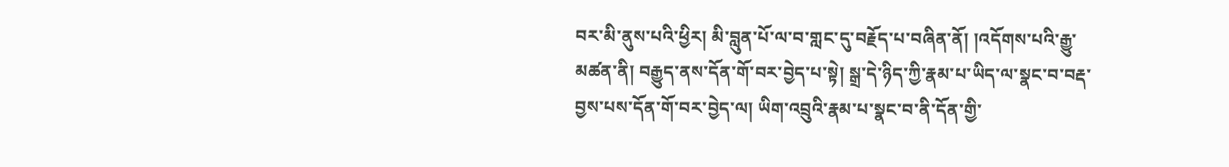བར་མི་ནུས་པའི་ཕྱིར། མི་བླུན་པོ་ལ་བ་གླང་དུ་བརྗོད་པ་བཞིན་ནོ། །འདོགས་པའི་རྒྱུ་མཚན་ནི། བརྒྱུད་ནས་དོན་གོ་བར་བྱེད་པ་སྟེ། སྒྲ་དེ་ཉིད་ཀྱི་རྣམ་པ་ཡིད་ལ་སྣང་བ་བརྡ་བྱས་པས་དོན་གོ་བར་བྱེད་ལ། ཡིག་འབྲུའི་རྣམ་པ་སྣང་བ་ནི་དོན་གྱི་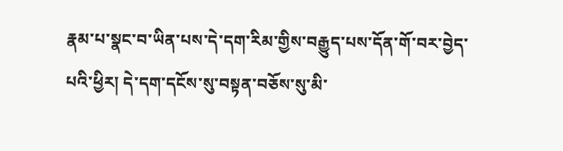རྣམ་པ་སྣང་བ་ཡིན་པས་དེ་དག་རིམ་གྱིས་བརྒྱུད་པས་དོན་གོ་བར་བྱེད་པའི་ཕྱིར། དེ་དག་དངོས་སུ་བསྟན་བཅོས་སུ་མི་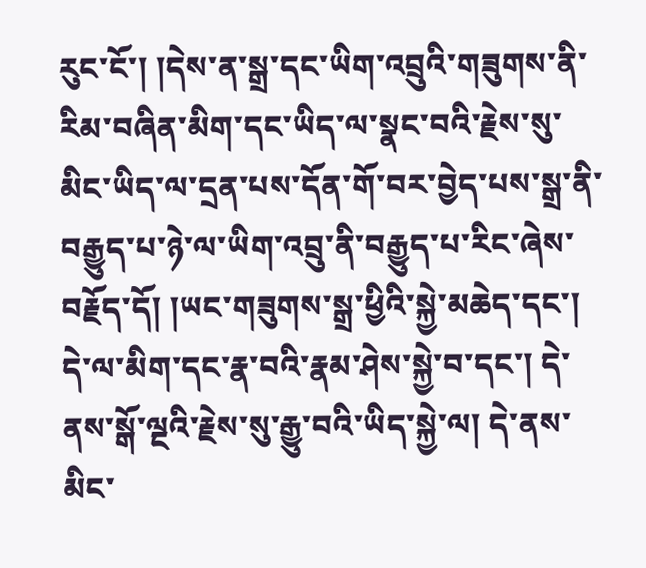རུང་ངོ་། །དེས་ན་སྒྲ་དང་ཡིག་འབྲུའི་གཟུགས་ནི་རིམ་བཞིན་མིག་དང་ཡིད་ལ་སྣང་བའི་རྗེས་སུ་མིང་ཡིད་ལ་དྲན་པས་དོན་གོ་བར་བྱེད་པས་སྒྲ་ནི་བརྒྱུད་པ་ཉེ་ལ་ཡིག་འབྲུ་ནི་བརྒྱུད་པ་རིང་ཞེས་བརྗོད་དོ། །ཡང་གཟུགས་སྒྲ་ཕྱིའི་སྐྱེ་མཆེད་དང་། དེ་ལ་མིག་དང་རྣ་བའི་རྣམ་ཤེས་སྐྱེ་བ་དང་། དེ་ནས་སྒོ་ལྔའི་རྗེས་སུ་རྒྱུ་བའི་ཡིད་སྐྱེ་ལ། དེ་ནས་མིང་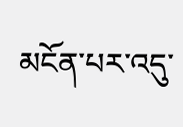མངོན་པར་འདུ་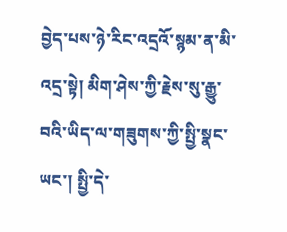བྱེད་པས་ཉེ་རིང་འདྲའོ་སྙམ་ན་མི་འདྲ་སྟེ། མིག་ཤེས་ཀྱི་རྗེས་སུ་རྒྱུ་བའི་ཡིད་ལ་གཟུགས་ཀྱི་སྤྱི་སྣང་ཡང་། སྤྱི་དེ་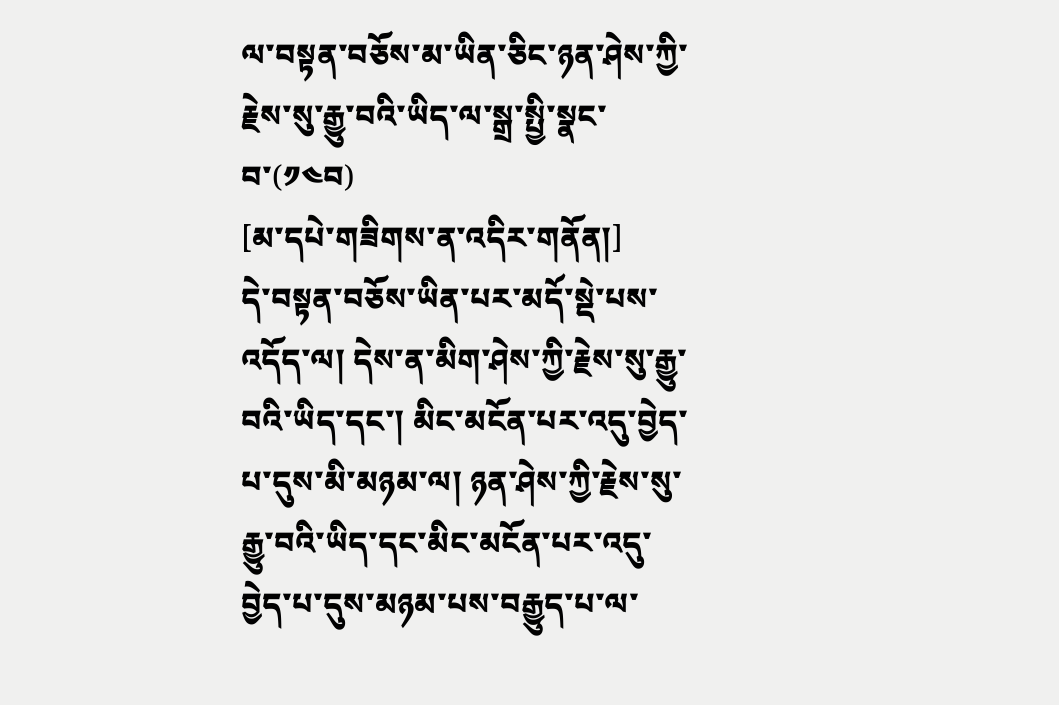ལ་བསྟན་བཅོས་མ་ཡིན་ཅིང་ཉན་ཤེས་ཀྱི་རྗེས་སུ་རྒྱུ་བའི་ཡིད་ལ་སྒྲ་སྤྱི་སྣང་བ་(༡༤བ)
[མ་དཔེ་གཟིགས་ན་འདིར་གནོན།]
དེ་བསྟན་བཅོས་ཡིན་པར་མདོ་སྡེ་པས་འདོད་ལ། དེས་ན་མིག་ཤེས་ཀྱི་རྗེས་སུ་རྒྱུ་བའི་ཡིད་དང་། མིང་མངོན་པར་འདུ་བྱེད་པ་དུས་མི་མཉམ་ལ། ཉན་ཤེས་ཀྱི་རྗེས་སུ་རྒྱུ་བའི་ཡིད་དང་མིང་མངོན་པར་འདུ་བྱེད་པ་དུས་མཉམ་པས་བརྒྱུད་པ་ལ་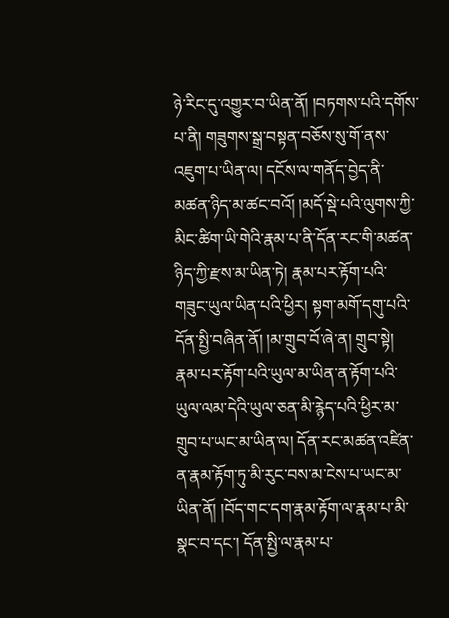ཉེ་རིང་དུ་འགྱུར་བ་ཡིན་ནོ། །བཏགས་པའི་དགོས་པ་ནི། གཟུགས་སྒྲ་བསྟན་བཅོས་སུ་གོ་ནས་འཇུག་པ་ཡིན་ལ། དངོས་ལ་གནོད་བྱེད་ནི་མཚན་ཉིད་མ་ཚང་བའོ། །མདོ་སྡེ་པའི་ལུགས་ཀྱི་མིང་ཚིག་ཡི་གེའི་རྣམ་པ་ནི་དོན་རང་གི་མཚན་ཉིད་ཀྱི་རྫས་མ་ཡིན་ཏེ། རྣམ་པར་རྟོག་པའི་གཟུང་ཡུལ་ཡིན་པའི་ཕྱིར། སྟག་མགོ་དགུ་པའི་དོན་སྤྱི་བཞིན་ནོ། །མ་གྲུབ་བོ་ཞེ་ན། གྲུབ་སྟེ། རྣམ་པར་རྟོག་པའི་ཡུལ་མ་ཡིན་ན་རྟོག་པའི་ཡུལ་ལམ་དེའི་ཡུལ་ཅན་མི་རྙེད་པའི་ཕྱིར་མ་གྲུབ་པ་ཡང་མ་ཡིན་ལ། དོན་རང་མཚན་འཛིན་ན་རྣམ་རྟོག་ཏུ་མི་རུང་བས་མ་ངེས་པ་ཡང་མ་ཡིན་ནོ། །བོད་གང་དག་རྣམ་རྟོག་ལ་རྣམ་པ་མི་སྣང་བ་དང་། དོན་སྤྱི་ལ་རྣམ་པ་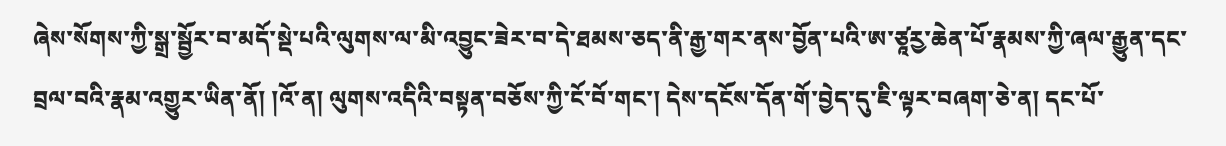ཞེས་སོགས་ཀྱི་སྒྲ་སྦྱོར་བ་མདོ་སྡེ་པའི་ལུགས་ལ་མི་འབྱུང་ཟེར་བ་དེ་ཐམས་ཅད་ནི་རྒྱ་གར་ནས་བྱོན་པའི་ཨ་ཙཱཪྱ་ཆེན་པོ་རྣམས་ཀྱི་ཞལ་རྒྱུན་དང་བྲལ་བའི་རྣམ་འགྱུར་ཡིན་ནོ། །འོ་ན། ལུགས་འདིའི་བསྟན་བཅོས་ཀྱི་ངོ་བོ་གང་། དེས་དངོས་དོན་གོ་བྱེད་དུ་ཇི་ལྟར་བཞག་ཅེ་ན། དང་པོ་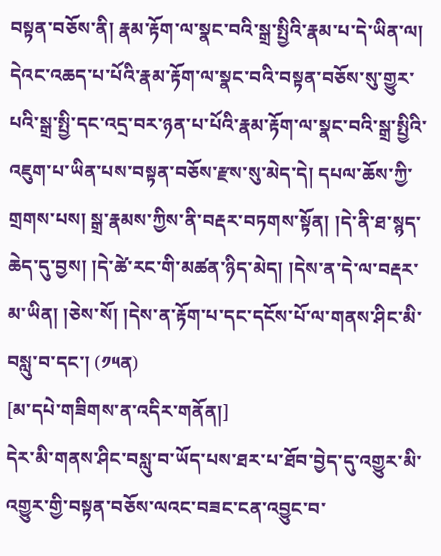བསྟན་བཅོས་ནི། རྣམ་རྟོག་ལ་སྣང་བའི་སྒྲ་སྤྱིའི་རྣམ་པ་དེ་ཡིན་ལ། དེའང་འཆད་པ་པོའི་རྣམ་རྟོག་ལ་སྣང་བའི་བསྟན་བཅོས་སུ་གྱུར་པའི་སྒྲ་སྤྱི་དང་འདྲ་བར་ཉན་པ་པོའི་རྣམ་རྟོག་ལ་སྣང་བའི་སྒྲ་སྤྱིའི་འཇུག་པ་ཡིན་པས་བསྟན་བཅོས་རྫས་སུ་མེད་དེ། དཔལ་ཆོས་ཀྱི་གྲགས་པས། སྒྲ་རྣམས་ཀྱིས་ནི་བརྡར་བཏགས་སྟོན། །དེ་ནི་ཐ་སྙད་ཆེད་དུ་བྱས། །དེ་ཚེ་རང་གི་མཚན་ཉིད་མེད། །དེས་ན་དེ་ལ་བརྡར་མ་ཡིན། །ཅེས་སོ། །དེས་ན་རྟོག་པ་དང་དངོས་པོ་ལ་གནས་ཤིང་མི་བསླུ་བ་དང་། (༡༥ན)
[མ་དཔེ་གཟིགས་ན་འདིར་གནོན།]
དེར་མི་གནས་ཤིང་བསླུ་བ་ཡོད་པས་ཐར་པ་ཐོབ་བྱེད་དུ་འགྱུར་མི་འགྱུར་གྱི་བསྟན་བཅོས་ལའང་བཟང་ངན་འབྱུང་བ་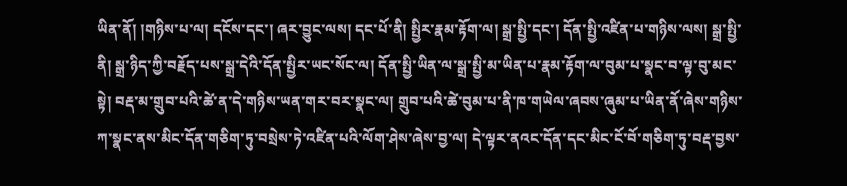ཡིན་ནོ། །གཉིས་པ་ལ། དངོས་དང་། ཞར་བྱུང་ལས། དང་པོ་ནི། སྤྱིར་རྣམ་རྟོག་ལ། སྒྲ་སྤྱི་དང་། དོན་སྤྱི་འཛིན་པ་གཉིས་ལས། སྒྲ་སྤྱི་ནི། སྒྲ་ཉིད་ཀྱི་བརྗོད་པས་སྒྲ་དེའི་དོན་སྤྱིར་ཡང་སོང་ལ། དོན་སྤྱི་ཡིན་ལ་སྒྲ་སྤྱི་མ་ཡིན་པ་རྣམ་རྟོག་ལ་བུམ་པ་སྣང་བ་ལྟ་བུ་མང་སྟེ། བརྡ་མ་གྲུབ་པའི་ཚེ་ན་དེ་གཉིས་ཡན་གར་བར་སྣང་ལ། གྲུབ་པའི་ཚེ་བུམ་པ་ནི་ཁ་གཡེལ་ཞབས་ཞུམ་པ་ཡིན་ནོ་ཞེས་གཉིས་ཀ་སྣང་ནས་མིང་དོན་གཅིག་ཏུ་བསྲེས་ཏེ་འཛིན་པའི་ལོག་ཤེས་ཞེས་བྱ་ལ། དེ་ལྟར་ནའང་དོན་དང་མིང་ངོ་བོ་གཅིག་ཏུ་བརྡ་བྱས་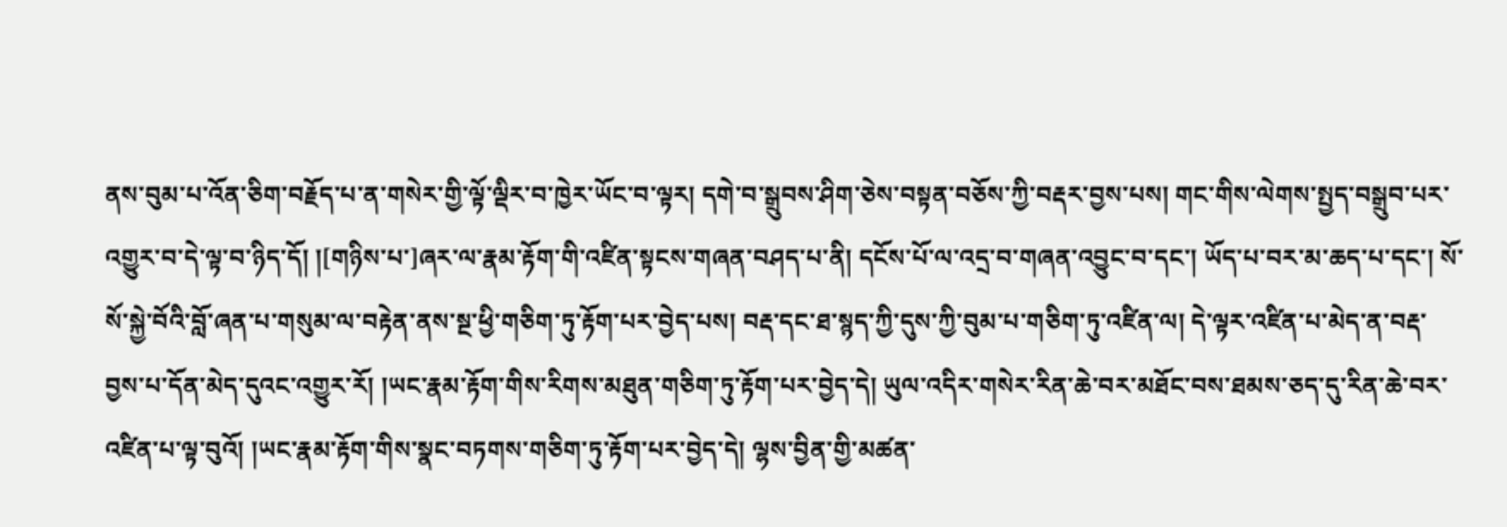ནས་བུམ་པ་འོན་ཅིག་བརྗོད་པ་ན་གསེར་གྱི་ལྟོ་ལྡིར་བ་ཁྱེར་ཡོང་བ་ལྟར། དགེ་བ་སྒྲུབས་ཤིག་ཅེས་བསྟན་བཅོས་ཀྱི་བརྡར་བྱས་པས། གང་གིས་ལེགས་སྤྱད་བསྒྲུབ་པར་འགྱུར་བ་དེ་ལྟ་བ་ཉིད་དོ། །[གཉིས་པ་]ཞར་ལ་རྣམ་རྟོག་གི་འཛིན་སྟངས་གཞན་བཤད་པ་ནི། དངོས་པོ་ལ་འདྲ་བ་གཞན་འབྱུང་བ་དང་། ཡོད་པ་བར་མ་ཆད་པ་དང་། སོ་སོ་སྐྱེ་བོའི་བློ་ཞན་པ་གསུམ་ལ་བརྟེན་ནས་སྔ་ཕྱི་གཅིག་ཏུ་རྟོག་པར་བྱེད་པས། བརྡ་དང་ཐ་སྙད་ཀྱི་དུས་ཀྱི་བུམ་པ་གཅིག་ཏུ་འཛིན་ལ། དེ་ལྟར་འཛིན་པ་མེད་ན་བརྡ་བྱས་པ་དོན་མེད་དུའང་འགྱུར་རོ། །ཡང་རྣམ་རྟོག་གིས་རིགས་མཐུན་གཅིག་ཏུ་རྟོག་པར་བྱེད་དེ། ཡུལ་འདིར་གསེར་རིན་ཆེ་བར་མཐོང་བས་ཐམས་ཅད་དུ་རིན་ཆེ་བར་འཛིན་པ་ལྟ་བུའོ། །ཡང་རྣམ་རྟོག་གིས་སྣང་བཏགས་གཅིག་ཏུ་རྟོག་པར་བྱེད་དེ། ལྷས་བྱིན་གྱི་མཚན་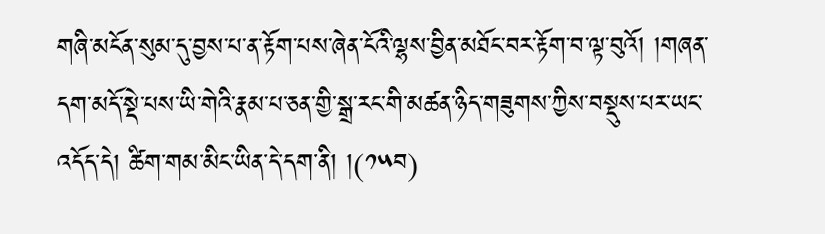གཞི་མངོན་སུམ་དུ་བྱས་པ་ན་རྟོག་པས་ཞེན་ངོའི་ལྷས་བྱིན་མཐོང་བར་རྟོག་བ་ལྟ་བུའོ། །གཞན་དག་མདོ་སྡེ་པས་ཡི་གེའི་རྣམ་པ་ཅན་གྱི་སྒྲ་རང་གི་མཚན་ཉིད་གཟུགས་ཀྱིས་བསྡུས་པར་ཡང་འདོད་དེ། ཚིག་གམ་མིང་ཡིན་དེ་དག་ནི། །(༡༥བ)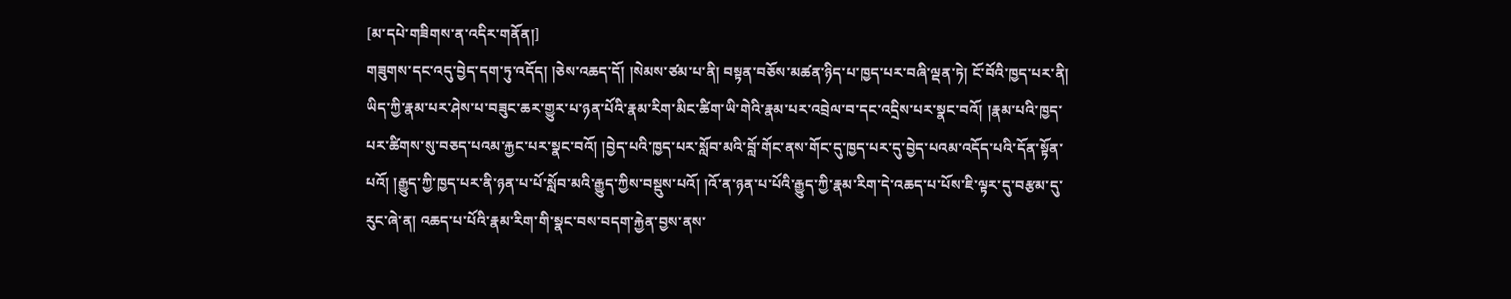[མ་དཔེ་གཟིགས་ན་འདིར་གནོན།]
གཟུགས་དང་འདུ་བྱེད་དག་ཏུ་འདོད། །ཅེས་འཆད་དོ། །སེམས་ཙམ་པ་ནི། བསྟན་བཅོས་མཚན་ཉིད་པ་ཁྱད་པར་བཞི་ལྡན་ཏེ། ངོ་བོའི་ཁྱད་པར་ནི། ཡིད་ཀྱི་རྣམ་པར་ཤེས་པ་བཟུང་ཆར་གྱུར་པ་ཉན་པོའི་རྣམ་རིག་མིང་ཚིག་ཡི་གེའི་རྣམ་པར་འབྲེལ་བ་དང་འདྲིས་པར་སྣང་བའོ། །རྣམ་པའི་ཁྱད་པར་ཚིགས་སུ་བཅད་པའམ་རྐྱང་པར་སྣང་བའོ། །བྱེད་པའི་ཁྱད་པར་སློབ་མའི་བློ་གོང་ནས་གོང་དུ་ཁྱད་པར་དུ་བྱེད་པའམ་འདོད་པའི་དོན་སྟོན་པའོ། །རྒྱུད་ཀྱི་ཁྱད་པར་ནི་ཉན་པ་པོ་སློབ་མའི་རྒྱུད་ཀྱིས་བསྡུས་པའོ། །འོ་ན་ཉན་པ་པོའི་རྒྱུད་ཀྱི་རྣམ་རིག་དེ་འཆད་པ་པོས་ཇི་ལྟར་དུ་བརྩམ་དུ་རུང་ཞེ་ན། འཆད་པ་པོའི་རྣམ་རིག་གི་སྣང་བས་བདག་རྐྱེན་བྱས་ནས་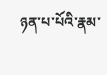ཉན་པ་པོའི་རྣམ་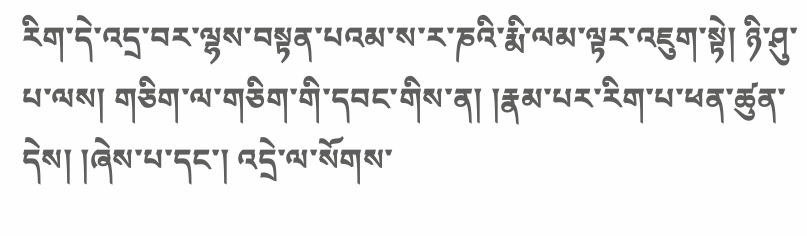རིག་དེ་འདྲ་བར་ལྷས་བསྟན་པའམ་ས་ར་ཎའི་རྨི་ལམ་ལྟར་འཇུག་སྟེ། ཉི་ཤུ་པ་ལས། གཅིག་ལ་གཅིག་གི་དབང་གིས་ན། །རྣམ་པར་རིག་པ་ཕན་ཚུན་དེས། །ཞེས་པ་དང་། འདྲེ་ལ་སོགས་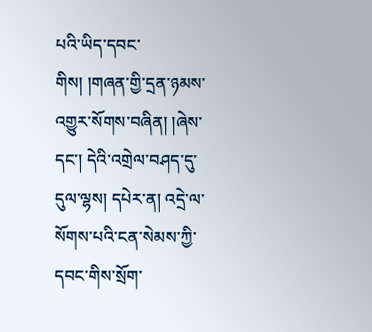པའི་ཡིད་དབང་གིས། །གཞན་གྱི་དྲན་ཉམས་འགྱུར་སོགས་བཞིན། །ཞེས་དང་། དེའི་འགྲེལ་བཤད་དུ་དུལ་ལྷས། དཔེར་ན། འདྲེ་ལ་སོགས་པའི་ངན་སེམས་ཀྱི་དབང་གིས་སྲོག་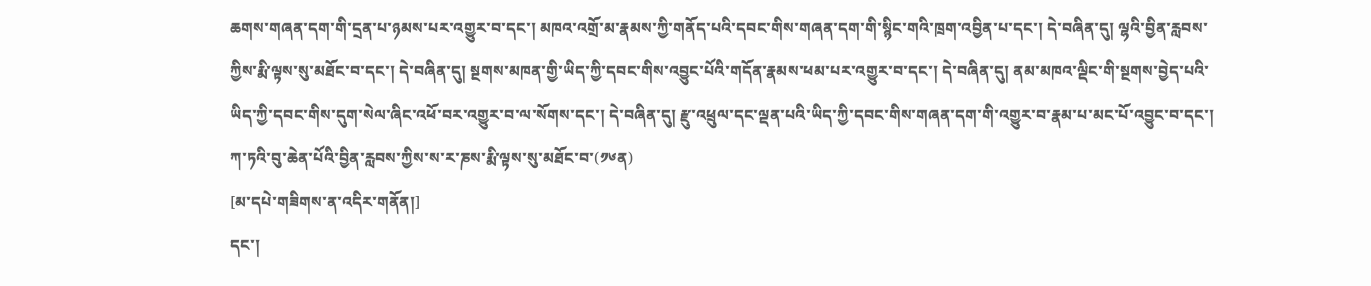ཆགས་གཞན་དག་གི་དྲན་པ་ཉམས་པར་འགྱུར་བ་དང་། མཁའ་འགྲོ་མ་རྣམས་ཀྱི་གནོད་པའི་དབང་གིས་གཞན་དག་གི་སྙིང་གའི་ཁྲག་འབྱིན་པ་དང་། དེ་བཞིན་དུ། ལྷའི་བྱིན་རླབས་ཀྱིས་རྨི་ལྟས་སུ་མཐོང་བ་དང་། དེ་བཞིན་དུ། སྔགས་མཁན་གྱི་ཡིད་ཀྱི་དབང་གིས་འབྱུང་པོའི་གདོན་རྣམས་ཕམ་པར་འགྱུར་བ་དང་། དེ་བཞིན་དུ། ནམ་མཁའ་ལྡིང་གི་སྔགས་བྱེད་པའི་ཡིད་ཀྱི་དབང་གིས་དུག་སེལ་ཞིང་འཕོ་བར་འགྱུར་བ་ལ་སོགས་དང་། དེ་བཞིན་དུ། རྫུ་འཕྲུལ་དང་ལྡན་པའི་ཡིད་ཀྱི་དབང་གིས་གཞན་དག་གི་འགྱུར་བ་རྣམ་པ་མང་པོ་འབྱུང་བ་དང་། ཀ་ཏའི་བུ་ཆེན་པོའི་བྱིན་རླབས་ཀྱིས་ས་ར་ཎས་རྨི་ལྟས་སུ་མཐོང་བ་(༡༦ན)
[མ་དཔེ་གཟིགས་ན་འདིར་གནོན།]
དང་།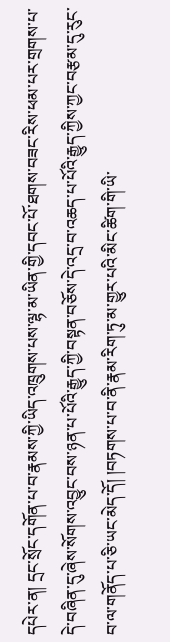དཔེར་ན། དྲང་སྲོང་དགོན་པ་བ་རྣམས་ཀྱི་ཡིད་འཁྲུགས་པས་ལྷ་མ་ཡིན་གྱི་དབང་པོ་ཐགས་བཟང་རིས་ཕམ་པར་གྲགས་པ་དེ་བཞིན་དུ་ཞེས་སོགས་འབྱུང་བས་ཉན་པ་པོའི་རྒྱུད་ཀྱི་བསྟན་བཅོས་དེ་འདྲ་བ་འཆད་པ་པོའི་རྒྱུད་ཀྱིས་ཀྱང་བརྩམ་དུ་རུང་བ་ལ་གནོད་པ་ཅི་ཡང་མེད་དོ། །བཏགས་པ་བ་ནི་རྣམ་རིག་ཏུ་མ་གྱུར་པའི་མིང་ཚིག་གི་ཡི་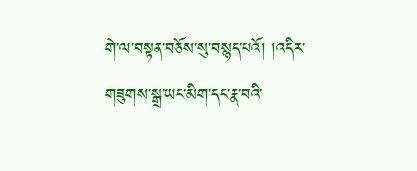གེ་ལ་བསྟན་བཅོས་སུ་བསྙད་པའོ། །འདིར་གཟུགས་སྒྲ་ཡང་མིག་དང་རྣ་བའི་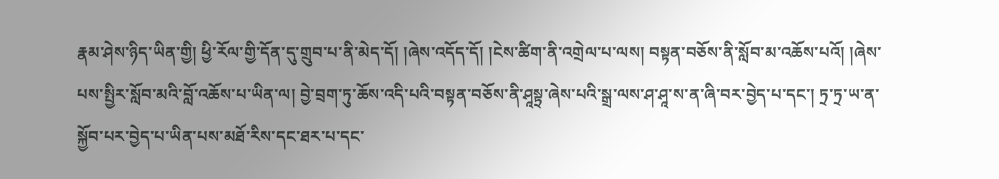རྣམ་ཤེས་ཉིད་ཡིན་གྱི། ཕྱི་རོལ་གྱི་དོན་དུ་གྲུབ་པ་ནི་མེད་དོ། །ཞེས་འདོད་དོ། །ངེས་ཚིག་ནི་འགྲེལ་པ་ལས། བསྟན་བཅོས་ནི་སློབ་མ་འཆོས་པའོ། །ཞེས་པས་སྤྱིར་སློབ་མའི་བློ་འཆོས་པ་ཡིན་ལ། བྱེ་བྲག་ཏུ་ཆོས་འདི་པའི་བསྟན་བཅོས་ནི་ཤཱསྟྲ་ཞེས་པའི་སྒྲ་ལས་ཤ་ཤཱ་ས་ན་ཞི་བར་བྱེད་པ་དང་། ཏྲ་ཏྲ་ཡ་ན་སྐྱོབ་པར་བྱེད་པ་ཡིན་པས་མཐོ་རིས་དང་ཐར་པ་དང་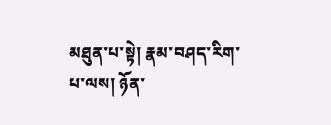མཐུན་པ་སྟེ། རྣམ་བཤད་རིག་པ་ལས། ཉོན་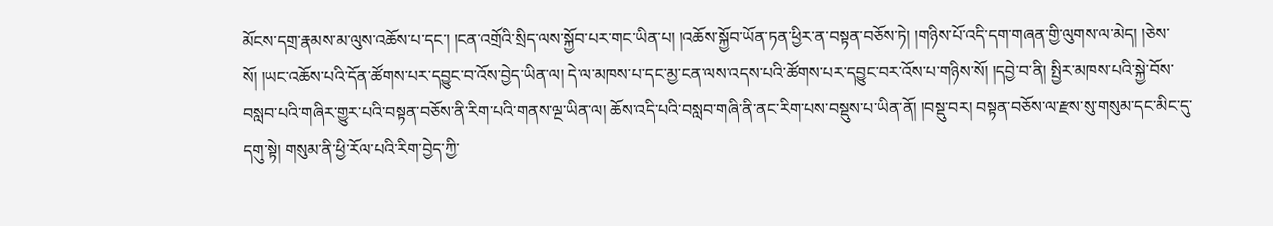མོངས་དགྲ་རྣམས་མ་ལུས་འཆོས་པ་དང་། །ངན་འགྲོའི་སྲིད་ལས་སྐྱོབ་པར་གང་ཡིན་པ། །འཆོས་སྐྱོབ་ཡོན་ཏན་ཕྱིར་ན་བསྟན་བཅོས་ཏེ། །གཉིས་པོ་འདི་དག་གཞན་གྱི་ལུགས་ལ་མེད། །ཅེས་སོ། །ཡང་འཆོས་པའི་དོན་ཚོགས་པར་དབྱུང་བ་འོས་བྱེད་ཡིན་ལ། དེ་ལ་མཁས་པ་དང་མྱ་ངན་ལས་འདས་པའི་ཚོགས་པར་དབྱུང་བར་འོས་པ་གཉིས་སོ། །དབྱེ་བ་ནི། སྤྱིར་མཁས་པའི་སྐྱེ་བོས་བསླབ་པའི་གཞིར་གྱུར་པའི་བསྟན་བཅོས་ནི་རིག་པའི་གནས་ལྔ་ཡིན་ལ། ཆོས་འདི་པའི་བསླབ་གཞི་ནི་ནང་རིག་པས་བསྡུས་པ་ཡིན་ནོ། །བསྡུ་བར། བསྟན་བཅོས་ལ་རྫས་སུ་གསུམ་དང་མིང་དུ་དགུ་སྟེ། གསུམ་ནི་ཕྱི་རོལ་པའི་རིག་བྱེད་ཀྱི་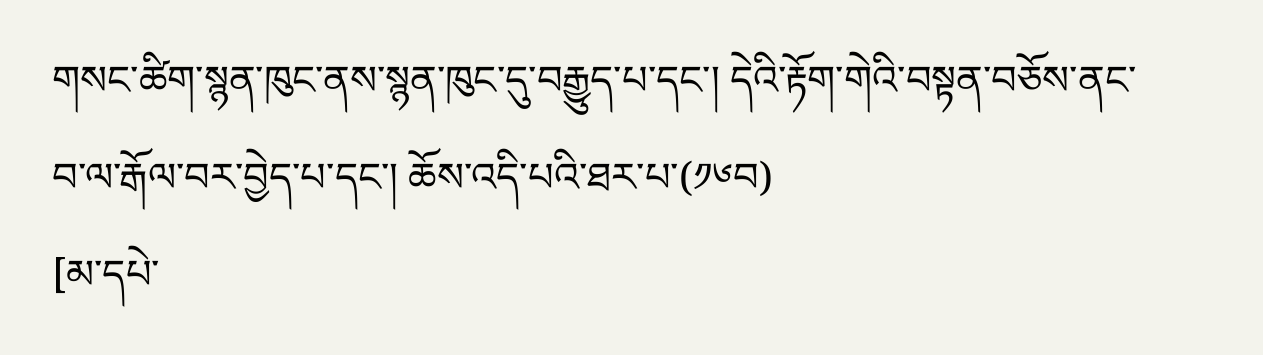གསང་ཚིག་སྙན་ཁུང་ནས་སྙན་ཁུང་དུ་བརྒྱུད་པ་དང་། དེའི་རྟོག་གེའི་བསྟན་བཅོས་ནང་བ་ལ་རྒོལ་བར་བྱེད་པ་དང་། ཆོས་འདི་པའི་ཐར་པ་(༡༦བ)
[མ་དཔེ་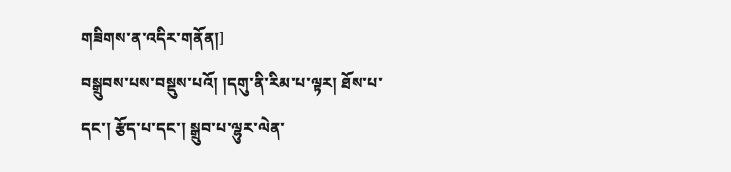གཟིགས་ན་འདིར་གནོན།]
བསྒྲུབས་པས་བསྡུས་པའོ། །དགུ་ནི་རིམ་པ་ལྟར། ཐོས་པ་དང་། རྩོད་པ་དང་། སྒྲུབ་པ་ལྷུར་ལེན་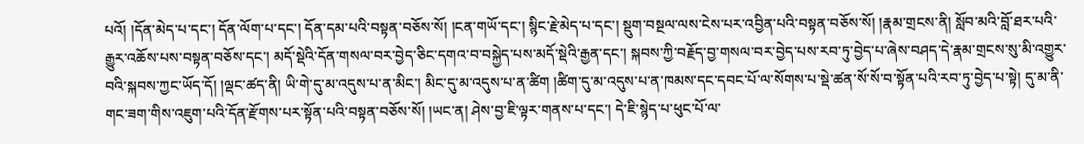པའོ། །དོན་མེད་པ་དང་། དོན་ལོག་པ་དང་། དོན་དམ་པའི་བསྟན་བཅོས་སོ། །ངན་གཡོ་དང་། སྙིང་རྗེ་མེད་པ་དང་། སྡུག་བསྔལ་ལས་ངེས་པར་འབྱིན་པའི་བསྟན་བཅོས་སོ། །རྣམ་གྲངས་ནི། སློབ་མའི་བློ་ཐར་པའི་རྒྱུར་འཆོས་པས་བསྟན་བཅོས་དང་། མདོ་སྡེའི་དོན་གསལ་བར་བྱེད་ཅིང་དགའ་བ་བསྐྱེད་པས་མདོ་སྡེའི་རྒྱན་དང་། སྐབས་ཀྱི་བརྗོད་བྱ་གསལ་བར་བྱེད་པས་རབ་ཏུ་བྱེད་པ་ཞེས་བཤད་དེ་རྣམ་གྲངས་སུ་མི་འགྱུར་བའི་སྐབས་ཀྱང་ཡོད་དོ། །ལྡང་ཚད་ནི། ཡི་གེ་དུ་མ་འདུས་པ་ན་མིང་། མིང་དུ་མ་འདུས་པ་ན་ཚིག །ཚིག་དུ་མ་འདུས་པ་ན་ཁམས་དང་དབང་པོ་ལ་སོགས་པ་སྡེ་ཚན་སོ་སོ་བ་སྟོན་པའི་རབ་ཏུ་བྱེད་པ་སྟེ། དུ་མ་ནི་གང་ཟག་གིས་འཇུག་པའི་དོན་རྫོགས་པར་སྟོན་པའི་བསྟན་བཅོས་སོ། །ཡང་ན། ཤེས་བྱ་ཇི་ལྟར་གནས་པ་དང་། དེ་ཇི་སྙེད་པ་ཕུང་པོ་ལ་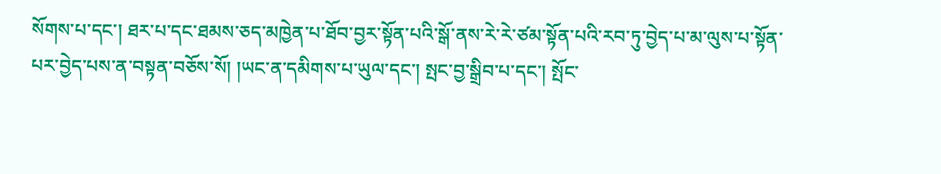སོགས་པ་དང་། ཐར་པ་དང་ཐམས་ཅད་མཁྱེན་པ་ཐོབ་བྱར་སྟོན་པའི་སྒོ་ནས་རེ་རེ་ཙམ་སྟོན་པའི་རབ་ཏུ་བྱེད་པ་མ་ལུས་པ་སྟོན་པར་བྱེད་པས་ན་བསྟན་བཅོས་སོ། །ཡང་ན་དམིགས་པ་ཡུལ་དང་། སྤང་བྱ་སྒྲིབ་པ་དང་། སྤོང་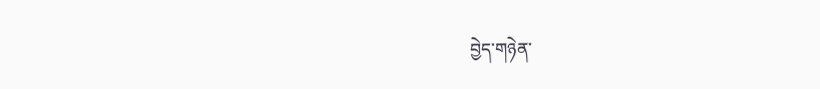བྱེད་གཉེན་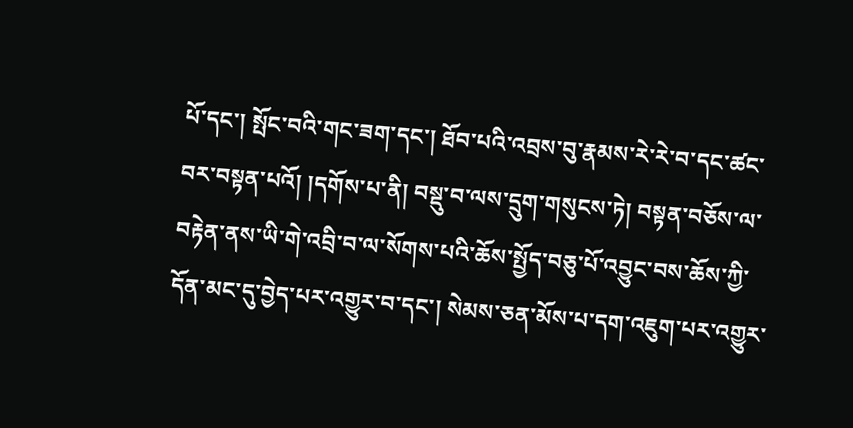པོ་དང་། སྤོང་བའི་གང་ཟག་དང་། ཐོབ་པའི་འབྲས་བུ་རྣམས་རེ་རེ་བ་དང་ཚང་བར་བསྟན་པའོ། །དགོས་པ་ནི། བསྡུ་བ་ལས་དྲུག་གསུངས་ཏེ། བསྟན་བཅོས་ལ་བརྟེན་ནས་ཡི་གེ་འབྲི་བ་ལ་སོགས་པའི་ཆོས་སྤྱོད་བཅུ་པོ་འབྱུང་བས་ཆོས་ཀྱི་དོན་མང་དུ་བྱེད་པར་འགྱུར་བ་དང་། སེམས་ཅན་མོས་པ་དག་འཇུག་པར་འགྱུར་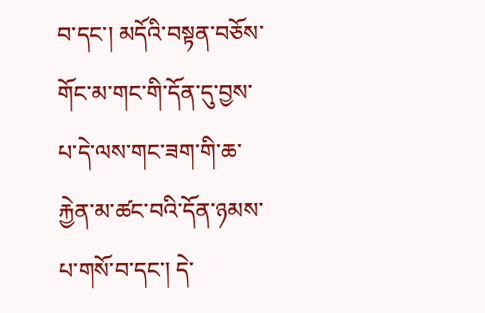བ་དང་། མདོའི་བསྟན་བཅོས་གོང་མ་གང་གི་དོན་དུ་བྱས་པ་དེ་ལས་གང་ཟག་གི་ཆ་རྐྱེན་མ་ཚང་བའི་དོན་ཉམས་པ་གསོ་བ་དང་། དེ་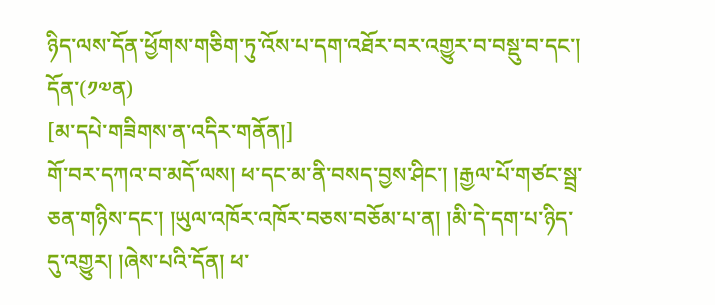ཉིད་ལས་དོན་ཕྱོགས་གཅིག་ཏུ་འོས་པ་དག་འཐོར་བར་འགྱུར་བ་བསྡུ་བ་དང་། དོན་(༡༧ན)
[མ་དཔེ་གཟིགས་ན་འདིར་གནོན།]
གོ་བར་དཀའ་བ་མདོ་ལས། ཕ་དང་མ་ནི་བསད་བྱས་ཤིང་། །རྒྱལ་པོ་གཙང་སྦྲ་ཅན་གཉིས་དང་། །ཡུལ་འཁོར་འཁོར་བཅས་བཅོམ་པ་ན། །མི་དེ་དག་པ་ཉིད་དུ་འགྱུར། །ཞེས་པའི་དོན། ཕ་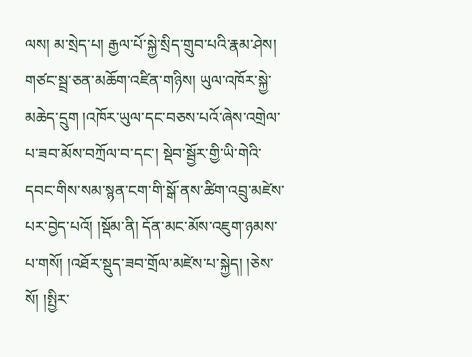ལས། མ་སྲེད་པ། རྒྱལ་པོ་སྐྱེ་སྲིད་གྲུབ་པའི་རྣམ་ཤེས། གཙང་སྦྲ་ཅན་མཆོག་འཛིན་གཉིས། ཡུལ་འཁོར་སྐྱེ་མཆེད་དྲུག །འཁོར་ཡུལ་དང་བཅས་པའོ་ཞེས་འགྲེལ་པ་ཟབ་མོས་བཀྲོལ་བ་དང་། སྡེབ་སྦྱོར་གྱི་ཡི་གེའི་དབང་གིས་སམ་སྙན་ངག་གི་སྒོ་ནས་ཚིག་འབྲུ་མཛེས་པར་བྱེད་པའོ། །སྡོམ་ནི། དོན་མང་མོས་འཇུག་ཉམས་པ་གསོ། །འཐོར་སྡུད་ཟབ་གྲོལ་མཛེས་པ་སྐྱེད། །ཅེས་སོ། །སྤྱིར་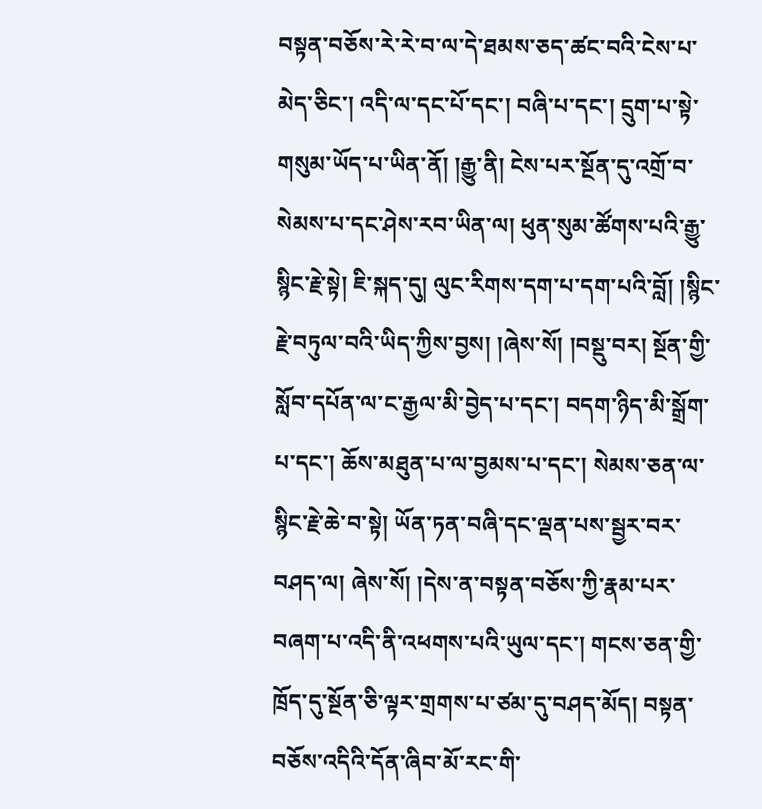བསྟན་བཅོས་རེ་རེ་བ་ལ་དེ་ཐམས་ཅད་ཚང་བའི་ངེས་པ་མེད་ཅིང་། འདི་ལ་དང་པོ་དང་། བཞི་པ་དང་། དྲུག་པ་སྟེ་གསུམ་ཡོད་པ་ཡིན་ནོ། །རྒྱུ་ནི། ངེས་པར་སྔོན་དུ་འགྲོ་བ་སེམས་པ་དང་ཤེས་རབ་ཡིན་ལ། ཕུན་སུམ་ཚོགས་པའི་རྒྱུ་སྙིང་རྗེ་སྟེ། ཇི་སྐད་དུ། ལུང་རིགས་དག་པ་དག་པའི་བློ། །སྙིང་རྗེ་བཏུལ་བའི་ཡིད་ཀྱིས་བྱས། །ཞེས་སོ། །བསྡུ་བར། སྔོན་གྱི་སློབ་དཔོན་ལ་ང་རྒྱལ་མི་བྱེད་པ་དང་། བདག་ཉིད་མི་སྒྲོག་པ་དང་། ཆོས་མཐུན་པ་ལ་བྱམས་པ་དང་། སེམས་ཅན་ལ་སྙིང་རྗེ་ཆེ་བ་སྟེ། ཡོན་ཏན་བཞི་དང་ལྡན་པས་སྦྱར་བར་བཤད་ལ། ཞེས་སོ། །དེས་ན་བསྟན་བཅོས་ཀྱི་རྣམ་པར་བཞག་པ་འདི་ནི་འཕགས་པའི་ཡུལ་དང་། གངས་ཅན་གྱི་ཁྲོད་དུ་སྔོན་ཅི་ལྟར་གྲགས་པ་ཙམ་དུ་བཤད་མོད། བསྟན་བཅོས་འདིའི་དོན་ཞིབ་མོ་རང་གི་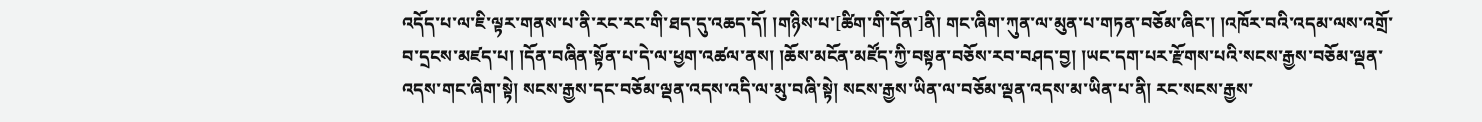འདོད་པ་ལ་ཇི་ལྟར་གནས་པ་ནི་རང་རང་གི་ཐད་དུ་འཆད་དོ། །གཉིས་པ་[ཚིག་གི་དོན་]ནི། གང་ཞིག་ཀུན་ལ་མུན་པ་གཏན་བཅོམ་ཞིང་། །འཁོར་བའི་འདམ་ལས་འགྲོ་བ་དྲངས་མཛད་པ། །དོན་བཞིན་སྟོན་པ་དེ་ལ་ཕྱག་འཚལ་ནས། །ཆོས་མངོན་མཛོད་ཀྱི་བསྟན་བཅོས་རབ་བཤད་བྱ། །ཡང་དག་པར་རྫོགས་པའི་སངས་རྒྱས་བཅོམ་ལྡན་འདས་གང་ཞིག་སྟེ། སངས་རྒྱས་དང་བཅོམ་ལྡན་འདས་འདི་ལ་མུ་བཞི་སྟེ། སངས་རྒྱས་ཡིན་ལ་བཅོམ་ལྡན་འདས་མ་ཡིན་པ་ནི། རང་སངས་རྒྱས་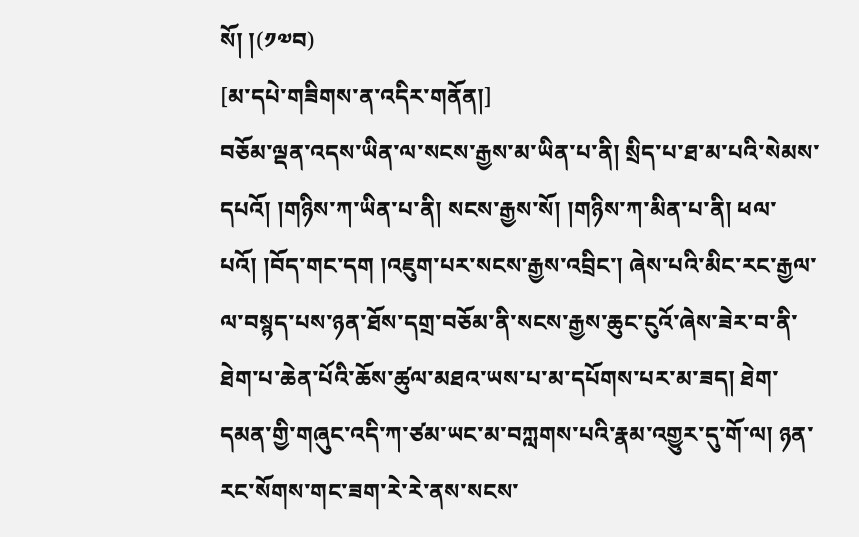སོ། །(༡༧བ)
[མ་དཔེ་གཟིགས་ན་འདིར་གནོན།]
བཅོམ་ལྡན་འདས་ཡིན་ལ་སངས་རྒྱས་མ་ཡིན་པ་ནི། སྲིད་པ་ཐ་མ་པའི་སེམས་དཔའོ། །གཉིས་ཀ་ཡིན་པ་ནི། སངས་རྒྱས་སོ། །གཉིས་ཀ་མིན་པ་ནི། ཕལ་པའོ། །བོད་གང་དག །འཇུག་པར་སངས་རྒྱས་འབྲིང་། ཞེས་པའི་མིང་རང་རྒྱལ་ལ་བསྙད་པས་ཉན་ཐོས་དགྲ་བཅོམ་ནི་སངས་རྒྱས་ཆུང་ངུའོ་ཞེས་ཟེར་བ་ནི་ཐེག་པ་ཆེན་པོའི་ཆོས་ཚུལ་མཐའ་ཡས་པ་མ་དཔོགས་པར་མ་ཟད། ཐེག་དམན་གྱི་གཞུང་འདི་ཀ་ཙམ་ཡང་མ་བཀླགས་པའི་རྣམ་འགྱུར་དུ་གོ་ལ། ཉན་རང་སོགས་གང་ཟག་རེ་རེ་ནས་སངས་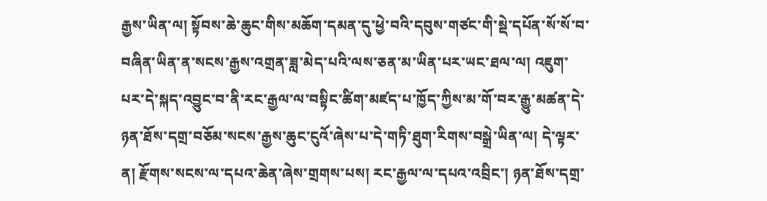རྒྱས་ཡིན་ལ། སྟོབས་ཆེ་ཆུང་གིས་མཆོག་དམན་དུ་ཕྱེ་བའི་དབུས་གཙང་གི་སྡེ་དཔོན་སོ་སོ་བ་བཞིན་ཡིན་ན་སངས་རྒྱས་འགྲན་ཟླ་མེད་པའི་ལས་ཅན་མ་ཡིན་པར་ཡང་ཐལ་ལ། འཇུག་པར་དེ་སྐད་འབྱུང་བ་ནི་རང་རྒྱལ་ལ་བསྟིང་ཚིག་མཛད་པ་ཁྱོད་ཀྱིས་མ་གོ་བར་རྒྱུ་མཚན་དེ་ཉན་ཐོས་དགྲ་བཅོམ་སངས་རྒྱས་ཆུང་ངུའོ་ཞེས་པ་དེ་གཏི་ཐུག་རིགས་བསྒྲེ་ཡིན་ལ། དེ་ལྟར་ན། རྫོགས་སངས་ལ་དཔའ་ཆེན་ཞེས་གྲགས་པས། རང་རྒྱལ་ལ་དཔའ་འབྲིང་། ཉན་ཐོས་དགྲ་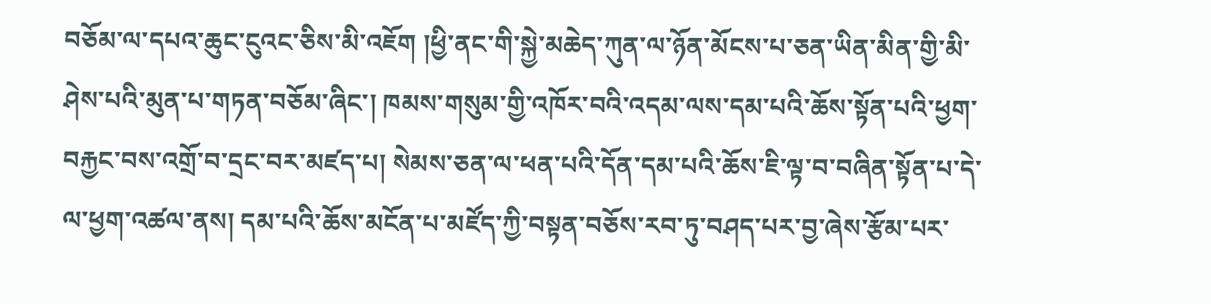བཅོམ་ལ་དཔའ་ཆུང་ངུའང་ཅིས་མི་འཇོག །ཕྱི་ནང་གི་སྐྱེ་མཆེད་ཀུན་ལ་ཉོན་མོངས་པ་ཅན་ཡིན་མིན་གྱི་མི་ཤེས་པའི་མུན་པ་གཏན་བཅོམ་ཞིང་། ཁམས་གསུམ་གྱི་འཁོར་བའི་འདམ་ལས་དམ་པའི་ཆོས་སྟོན་པའི་ཕྱག་བརྐྱང་བས་འགྲོ་བ་དྲང་བར་མཛད་པ། སེམས་ཅན་ལ་ཕན་པའི་དོན་དམ་པའི་ཆོས་ཇི་ལྟ་བ་བཞིན་སྟོན་པ་དེ་ལ་ཕྱག་འཚལ་ནས། དམ་པའི་ཆོས་མངོན་པ་མཛོད་ཀྱི་བསྟན་བཅོས་རབ་ཏུ་བཤད་པར་བྱ་ཞེས་རྩོམ་པར་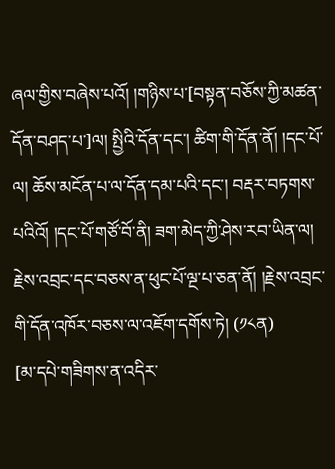ཞལ་གྱིས་བཞེས་པའོ། །གཉིས་པ་[བསྟན་བཅོས་ཀྱི་མཚན་དོན་བཤད་པ་]ལ། སྤྱིའི་དོན་དང་། ཚིག་གི་དོན་ནོ། །དང་པོ་ལ། ཆོས་མངོན་པ་ལ་དོན་དམ་པའི་དང་། བརྡར་བཏགས་པའིའོ། །དང་པོ་གཙོ་བོ་ནི། ཟག་མེད་ཀྱི་ཤེས་རབ་ཡིན་ལ། རྗེས་འབྲང་དང་བཅས་ན་ཕུང་པོ་ལྔ་པ་ཅན་ནོ། །རྗེས་འབྲང་གི་དོན་འཁོར་བཅས་ལ་འཇོག་དགོས་ཏེ། (༡༨ན)
[མ་དཔེ་གཟིགས་ན་འདིར་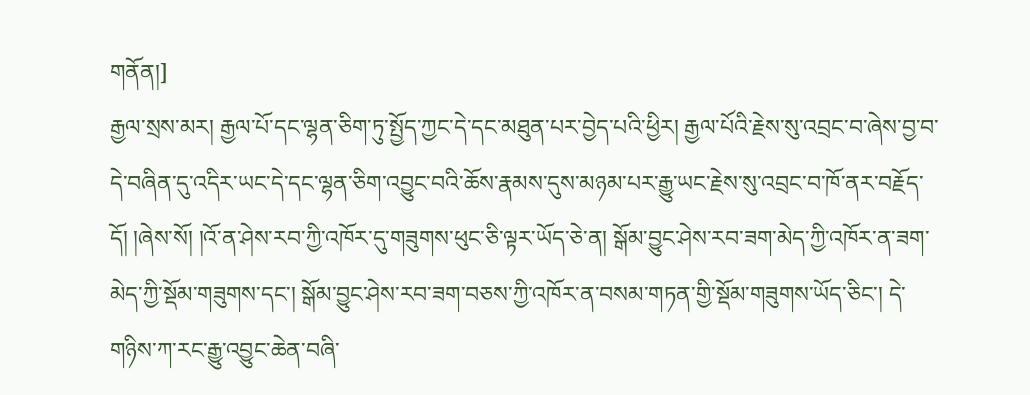གནོན།]
རྒྱལ་སྲས་མར། རྒྱལ་པོ་དང་ལྷན་ཅིག་ཏུ་སྤྱོད་ཀྱང་དེ་དང་མཐུན་པར་བྱེད་པའི་ཕྱིར། རྒྱལ་པོའི་རྗེས་སུ་འབྲང་བ་ཞེས་བྱ་བ་དེ་བཞིན་དུ་འདིར་ཡང་དེ་དང་ལྷན་ཅིག་འབྱུང་བའི་ཆོས་རྣམས་དུས་མཉམ་པར་རྒྱུ་ཡང་རྗེས་སུ་འབྲང་བ་ཁོ་ནར་བརྗོད་དོ། །ཞེས་སོ། །འོ་ན་ཤེས་རབ་ཀྱི་འཁོར་དུ་གཟུགས་ཕུང་ཅི་ལྟར་ཡོད་ཅེ་ན། སྒོམ་བྱུང་ཤེས་རབ་ཟག་མེད་ཀྱི་འཁོར་ན་ཟག་མེད་ཀྱི་སྡོམ་གཟུགས་དང་། སྒོམ་བྱུང་ཤེས་རབ་ཟག་བཅས་ཀྱི་འཁོར་ན་བསམ་གཏན་གྱི་སྡོམ་གཟུགས་ཡོད་ཅིང་། དེ་གཉིས་ཀ་རང་རྒྱུ་འབྱུང་ཆེན་བཞི་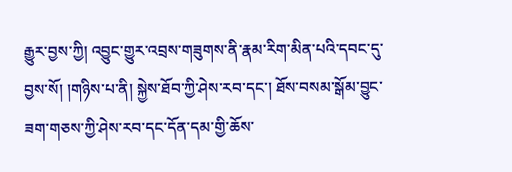རྒྱུར་བྱས་ཀྱི། འབྱུང་གྱུར་འབྲས་གཟུགས་ནི་རྣམ་རིག་མིན་པའི་དབང་དུ་བྱས་སོ། །གཉིས་པ་ནི། སྐྱེས་ཐོབ་ཀྱི་ཤེས་རབ་དང་། ཐོས་བསམ་སྒོམ་བྱུང་ཟག་གཅས་ཀྱི་ཤེས་རབ་དང་དོན་དམ་གྱི་ཆོས་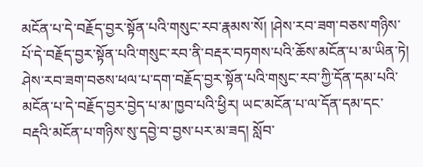མངོན་པ་དེ་བརྗོད་བྱར་སྟོན་པའི་གསུང་རབ་རྣམས་སོ། །ཤེས་རབ་ཟག་བཅས་གཉིས་པོ་དེ་བརྗོད་བྱར་སྟོན་པའི་གསུང་རབ་ནི་བརྡར་བཏགས་པའི་ཆོས་མངོན་པ་མ་ཡིན་ཏེ། ཤེས་རབ་ཟག་བཅས་ཕལ་པ་དག་བརྗོད་བྱར་སྟོན་པའི་གསུང་རབ་ཀྱི་དོན་དམ་པའི་མངོན་པ་དེ་བརྗོད་བྱར་བྱེད་པ་མ་ཁྱབ་པའི་ཕྱིར། ཡང་མངོན་པ་ལ་དོན་དམ་དང་བརྡའི་མངོན་པ་གཉིས་སུ་དབྱེ་བ་བྱས་པར་མ་ཟད། སློབ་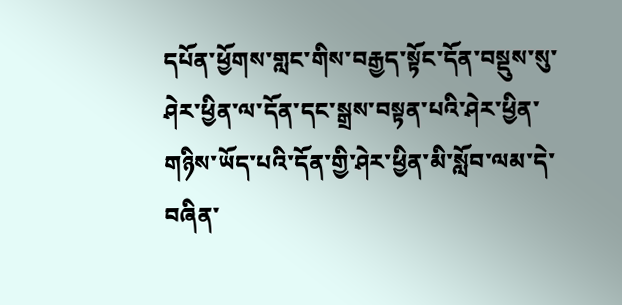དཔོན་ཕྱོགས་གླང་གིས་བརྒྱད་སྟོང་དོན་བསྡུས་སུ་ཤེར་ཕྱིན་ལ་དོན་དང་སྒྲས་བསྟན་པའི་ཤེར་ཕྱིན་གཉིས་ཡོད་པའི་དོན་གྱི་ཤེར་ཕྱིན་མི་སློབ་ལམ་དེ་བཞིན་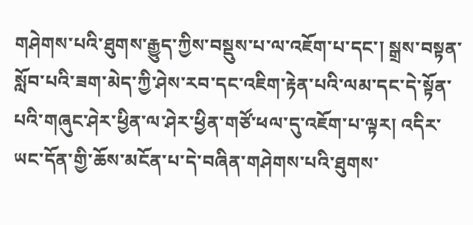གཤེགས་པའི་ཐུགས་རྒྱུད་ཀྱིས་བསྡུས་པ་ལ་འཇོག་པ་དང་། སྒྲས་བསྟན་སློབ་པའི་ཟག་མེད་ཀྱི་ཤེས་རབ་དང་འཇིག་རྟེན་པའི་ལམ་དང་དེ་སྟོན་པའི་གཞུང་ཤེར་ཕྱིན་ལ་ཤེར་ཕྱིན་གཙོ་ཕལ་དུ་འཇོག་པ་ལྟར། འདིར་ཡང་དོན་གྱི་ཆོས་མངོན་པ་དེ་བཞིན་གཤེགས་པའི་ཐུགས་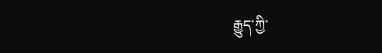རྒྱུད་ཀྱི་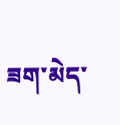ཟག་མེད་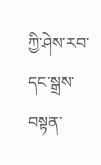ཀྱི་ཤེས་རབ་དང་སྒྲས་བསྟན་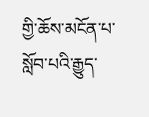གྱི་ཆོས་མངོན་པ་སློབ་པའི་རྒྱུད་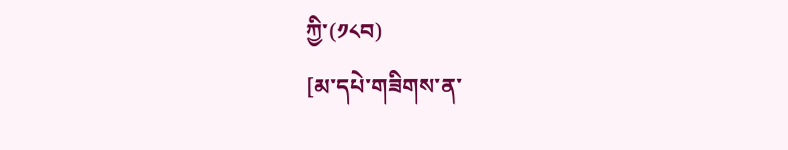ཀྱི་(༡༨བ)
[མ་དཔེ་གཟིགས་ན་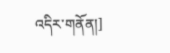འདིར་གནོན།]